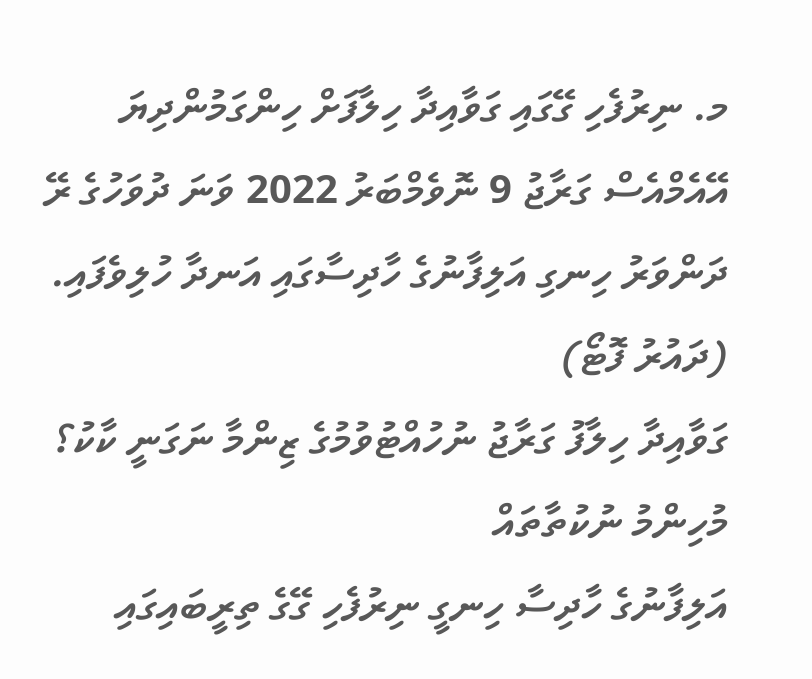މ. ނިރުފެހި ގޭގައި ގަވާއިދާ ހިލާފަށް ހިންގަމުންދިޔަ އޭއެމްއެސް ގަރާޖު 9 ނޮވެމްބަރު 2022 ވަނަ ދުވަހުގެ ރޭ ދަންވަރު ހިނގި އަލިފާނުގެ ހާދިސާގައި އަނދާ ހުލިވެފައި. (ދައުރު ފޮޓޯ)
ގަވާއިދާ ހިލާފު ގަރާޖު ނުހުއްޓުވުމުގެ ޒިންމާ ނަގަނީ ކާކު؟
މުހިންމު ނުކުތާތައް
އަލިފާނުގެ ހާދިސާ ހިނގީ ނިރުފެހި ގޭގެ ތިރީބައިގައި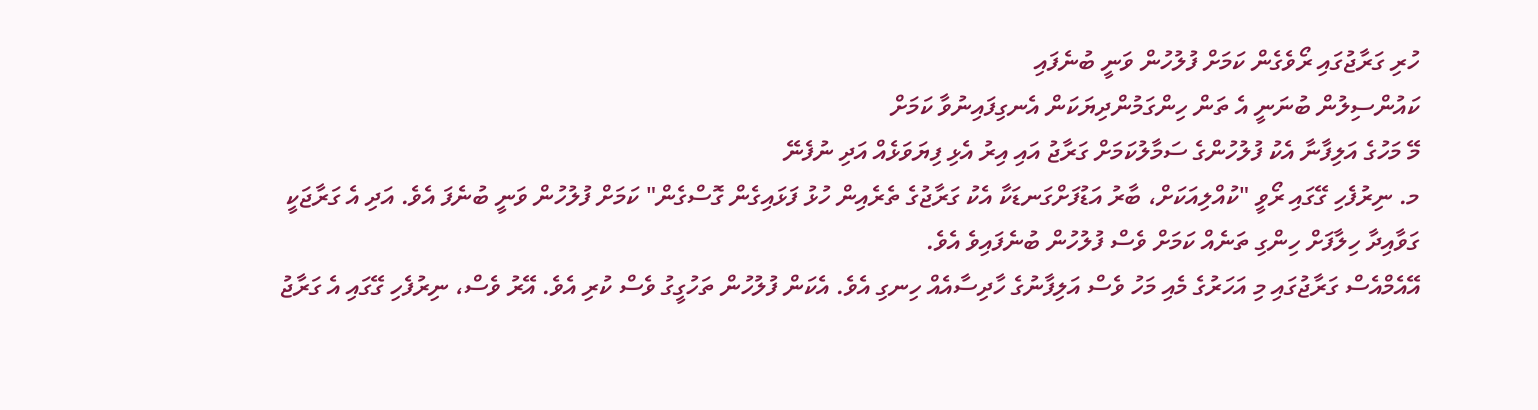ހުރި ގަރާޖުގައި ރޯވެގެން ކަމަށް ފުލުހުން ވަނީ ބުނެފައި
ކައުންސިލުން ބުނަނީ އެ ތަން ހިންގަމުންދިޔަކަން އެނގިފައިނުވާ ކަމަށް
މޭ މަހުގެ އަލިފާނާ އެކު ފުލުހުންގެ ސަމާލުކަމަށް ގަރާޖު އައި އިރު އެޅި ފިޔަވަޅެއް އަދި ނުފެނޭ
މ. ނިރުފެހި ގޭގައި ރޯވީ "ކުއްލިއަކަށް، ބާރު އަޑުފަށްގަނޑަކާ އެކު ގަރާޖުގެ ތެރެއިން ހުޅު ފަޅައިގެން ގޮސްގެން" ކަމަށް ފުލުހުން ވަނީ ބުނެފަ އެވެ. އަދި އެ ގަރާޖަކީ ގަވާއިދާ ހިލާފަށް ހިންގި ތަނެއް ކަމަށް ވެސް ފުލުހުން ބުނެފައިވެ އެވެ.
އޭއެމްއެސް ގަރާޖުގައި މި އަހަރުގެ މެއި މަހު ވެސް އަލިފާނުގެ ހާދިސާއެއް ހިނގި އެވެ. އެކަން ފުލުހުން ތަހުގީގު ވެސް ކުރި އެވެ. އޭރު ވެސް، ނިރުފެހި ގޭގައި އެ ގަރާޖު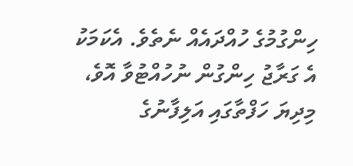ހިންގުމުގެ ހުއްދައެއް ނެތެވެ. އެކަމަކު އެ ގަރާޖު ހިންގުން ނުހުއްޓުވާ އޮވެ، މިދިޔަ ހަފްތާގައި އަލިފާނުގެ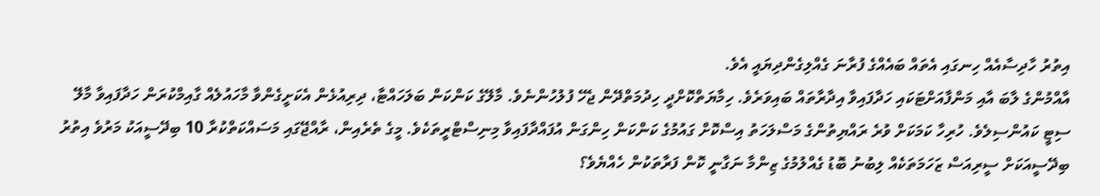އިތުރު ހާދިސާއެއް ހިނގައި އެތައް ބައެއްގެ ފުރާނަ ގެއްލިގެންދިޔައީ އެވެ.
އާއްމުންގެ ލާބަ އާއި މަންފާއަށްޓަކައި ހަދާފައިވާ އިދާރާތައް ބައިވަރެވެ. ހިމާޔަތްކޮށްދީ ހިދުމަތްދޭން ޖެހޭ ފުލުހުންނެވެ. މާލޭގެ ކަންކަން ބަލަހައްޓާ، ދިރިއުޅެން އެކަށީގެންވާ މާހައުލެއް ގާއިމްކުރަން ހަދާފައިވާ މާލޭ ސިޓީ ކައުންސިލެވެ. ހުރިހާ ކަމަކަށް ވުރެ ރައްޔިތުންގެ މަސްލަހަތު އިސްކޮށް ގައުމުގެ ކަންކަން ހިންގަން އުފައްދާފައިވާ މިނިސްޓްރީތަކެވެ. މީގެ ތެރެއިން، ރާއްޖޭގައި މަސައްކަތްކުރާ 10 ބިދޭސީއަކު މަރުވެ އިތުރު ބިދޭސީއަކަށް ސީރިއަސް ޒަހަމަތަކެއް ލިބުނު ބޮޑު ގެއްލުމުގެ ޒިންމާ ނަގާނީ ކޮން ފަރާތަކުން ހެއްޔެވެ؟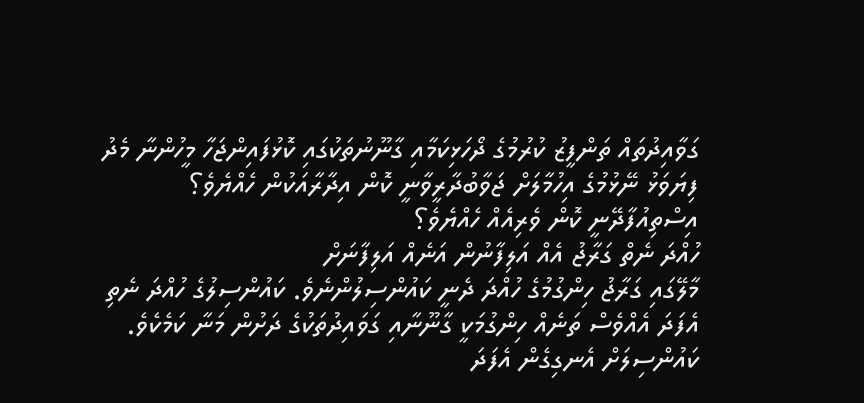ގަވާއިދުތައް ތަންފީޒު ކުރުމުގެ ދޯހަޅިކަމާއި ގާނޫނުތަކުގައި ކޮޅުފައިންޖަހާ މީހުންނާ މެދު ފިޔަވަޅު ނޭޅުމުގެ އިހުމާލަށް ޖަވާބުދާރީވާނީ ކޮން އިދާރާއަކުން ހެއްޔެވެ؟ އިސްތިއުފާދޭނީ ކޮން ވެރިއެއް ހެއްޔެވެ؟
ހުއްދަ ނެތް ގަރާޖު އެއް އަލިފާނުން އަނެއް އަލިފާނަށް
މާލޭގައި ގަރާޖު ހިންގުމުގެ ހުއްދަ ދެނީ ކައުންސިލުންނެވެ. ކައުންސިލުގެ ހުއްދަ ނެތި އެފަދަ އެއްވެސް ތަނެއް ހިންގުމަކީ ގާނޫނާއި ގަވައިދުތަކުގެ ދަށުން މަނާ ކަމެކެވެ. ކައުންސިލަށް އެނގިގެން އެފަދަ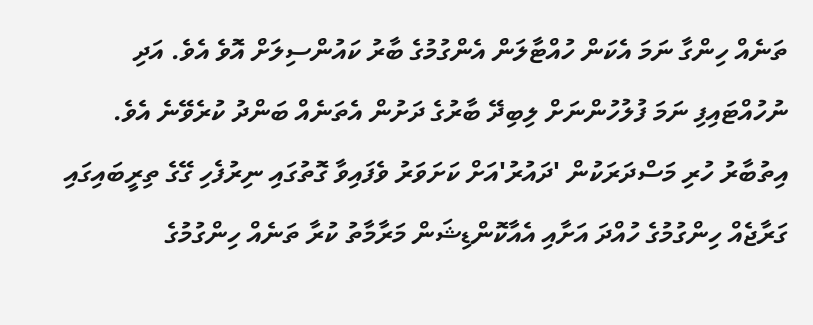ތަނެއް ހިންގާ ނަމަ އެކަން ހުއްޓާލަން އެންގުމުގެ ބާރު ކައުންސިލަށް އޮވެ އެވެ. އަދި ނުހުއްޓައިފި ނަމަ ފުލުހުންނަށް ލިބިދޭ ބާރުގެ ދަށުން އެތަނެއް ބަންދު ކުރެވޭނެ އެވެ.
އިތުބާރު ހުރި މަސްދަރަކުން 'ދައުރު'އަށް ކަށަވަރު ވެފައިވާ ގޮތުގައި ނިރުފެހި ގޭގެ ތިރީބައިގައި ގަރާޖެއް ހިންގުމުގެ ހުއްދަ އަށާއި އެއާކޮންޑިޝަން މަރާމާތު ކުރާ ތަނެއް ހިންގުމުގެ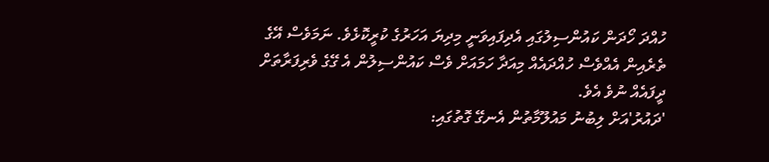ހުއްދަ ހޯދަން ކައުންސިލުގައި އެދިފައިވަނީ މިދިޔަ އަހަރުގެ ކުރީކޮޅެވެ. ނަމަވެސް އޭގެ ތެރެއިން އެއްވެސް ހުއްދައެއް މިއަދާ ހަމައަށް ވެސް ކައުންސިލުން އެ ގޭގެ ވެރިފަރާތަށް ދީފައެއް ނުވެ އެވެ.
'ދައުރު'އަށް ލިބުނު މައުލޫމާތުން އެނގޭ ގޮތުގައި: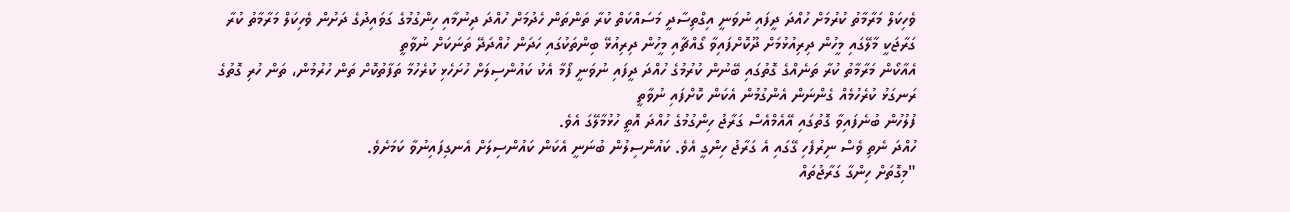ވެހިކަލް މަރާމާތު ކުރުމަށް ހުއްދަ ދީފައި ނުވަނީ އިގްތިސާދީ މަސައްކަތް ކުރާ ތަންތަން ހެދުމަށް ހުއްދަ ދިނުމާއި ހިންގުމުގެ ގަވައިދުގެ ދަށުން ވެހިކަލް މަރާމާތު ކުރާ ގަރާޖަކީ މާލޭގައި މީހުން ދިރިއުޅުމަށް ދޫކޮށްފައިވާ ގޯއްޗާއި މީހުން ދިރިއުޅޭ ބިންތަކުގައި ހަދަން ހުއްދަދޭ ތަނަކަށް ނުވާތީ
އެއާކޯން މަރާމާތު ކުރާ ތަނެއްގެ ގޮތުގައި ބޭނުން ކުރުމުގެ ހުއްދަ ދީފައި ނުވަނީ ފޯމާ އެކު ކައުންސިލަށް ހުށަހެޅި ކުރެހުމާ ތަފާތުކޮށް ތަން ހުރުމުން، ތަން ހުރި ގޮތުގެ ރަނގަޅު ކުރެހުމެއް ގެންނަން އެންގުމުން އެކަން ކޮށްފައި ނުވާތީ
ފުލުހުން ބުނެފައިވާ ގޮތުގައި އޭއެމްއެސް ގަރާޖު ހިންގުމުގެ ހުއްދަ އޮތީ ހުޅުމާލޭގަ އެވެ.
ހުއްދަ ނެތި ވެސް ނިރުފެހި ގޭގައި އެ ގަރާޖު ހިންގީ އެވެ. ކައުންސިލުން ބުނަނީ އެކަން ކައުންސިލަށް އެނގިފައިނުވާ ކަމަށެވެ.
"މިގޮތަށް ހިންގާ ގަރާޖުތައް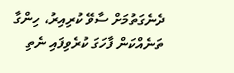ދެނެގަތުމަށް ސާވޭ ކުރިއިރު، ހިންގާ ތަނެއްކަން ފާހަގަ ކުރެވިފައި ނެތި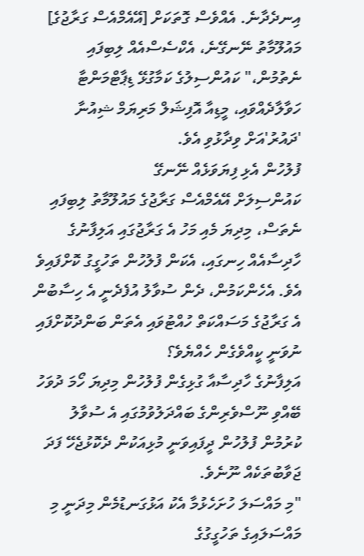އިނދެދާނެ. އެއްވެސް ގޮތަކަށް [އޭއެމްއެސް ގަރާޖުގެ] މައުލޫމާތު ނޭނގޭނެ، އެކްސެސްއެއް ލިބިފައި ނެތުމުން،" ކައުންސިލުގެ ކަމާގުޅޭ ޑިޕާޓްމަންޓާ ހަވާލާދެއްވައި، މީޑިއާ އޮފިޝަލް މަރިޔަމް ޝިއުނާ 'ދައުރު'އަށް ވިދާޅުވި އެވެ.
ފުލުހުން އެޅި ފިޔަވަޅެއް ނޭނގޭ
ކައުންސިލަށް އޭއެމްއެސް ގަރާޖުގެ މައުލޫމާތު ލިބިފައި ނެތަސް، މިދިޔަ މެއި މަހު އެ ގަރާޖުގައި އަލިފާނުގެ ހާދިސާއެއް ހިނގައި، އެކަން ފުލުހުން ތަހުގީގު ކޮށްފައިވެ އެވެ. އެހެންކަމުން، ދެން ސުވާލު އުފެދެނީ އެ ހިސާބުން އެ ގަރާޖުގެ މަސައްކަތް ހުއްޓުވައި އެތަން ބަންދުކޮށްފައި ނުވަނީ ކީއްވެގެން ހެއްޔެވެ؟
އަލިފާނުގެ ހާދިސާއާ ގުޅިގެން ފުލުހުން މިދިޔަ ހޯމަ ދުވަހު ބޭއްވި ނޫސްވެރިންގެ ބައްދަލުވުމުގައި އެ ސުވާލު ކުރުމުން ފުލުހުން ދީފައިވަނީ މުޅިއަކުން ދެކޮޅުޖެހޭ ފަދަ ޖަވާބުތަކެއް ނޫނެވެ.
"މި މައްސަލަ ހުށަހެޅުމާ އެކު އަޅުގަނޑުމެން މިދަނީ މި މައްސަލައިގެ ތަހުގީގުގެ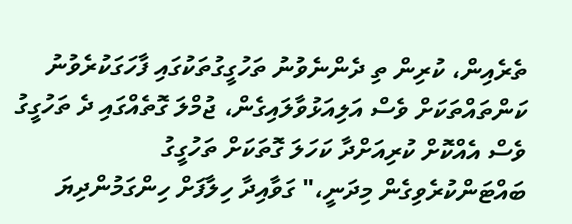ތެރެއިން، ކުރިން ތި ދެންނެވުނު ތަހުގީގުތަކުގައި ފާހަގަކުރެވުނު ކަންތައްތަކަށް ވެސް އަލިއަޅުވާލައިގެން، ޖުމްލަ ގޮތެއްގައި ދެ ތަހުގީގު ވެސް އެއްކޮށް ކުރިއަށްދާ ކަހަލަ ގޮތަކަށް ތަހުގީގު ބައްޓަންކުރެވިގެން މިދަނީ،" ގަވާއިދާ ހިލާފަށް ހިންގަމުންދިޔަ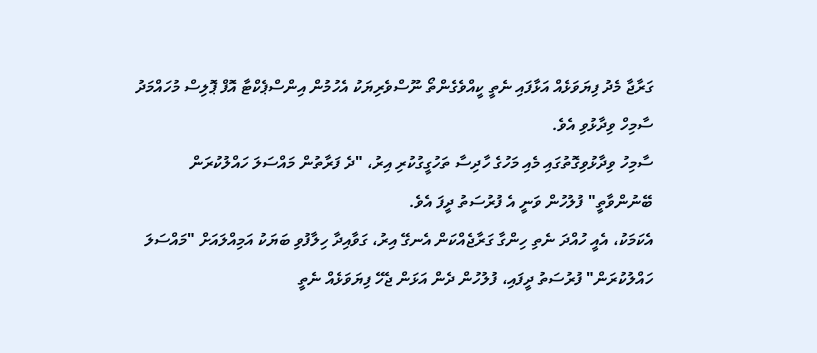ގަރާޖާ މެދު ފިޔަވަޅެއް އަޅާފައި ނެތީ ކީއްވެގެންތޯ ނޫސްވެރިޔަކު އެހުމުން އިންސްޕެކްޓާ އޮފް ޕޮލިސް މުހައްމަދު ސާމިހް ވިދާޅުވި އެވެ.
ސާމިހު ވިދާޅުވިގޮތުގައި މެއި މަހުގެ ހާދިސާ ތަހުގީގުކުރި އިރު، "ދެ ފަރާތުން މައްސަލަ ހައްލުކުރަން ބޭނުންވާތީ" ފުލުހުން ވަނީ އެ ފުރުސަތު ދީފަ އެވެ.
އެކަމަކު، އެއީ ހުއްދަ ނެތި ހިންގާ ގަރާޖެއްކަން އެނގޭ އިރު، ގަވާއިދާ ހިލާފުވި ބަޔަކު އަމިއްލައަށް "މައްސަލަ ހައްލުކުރަން" ފުރުސަތު ދީފައި، ފުލުހުން ދެން އަޅަން ޖެހޭ ފިޔަވަޅެއް ނެތީ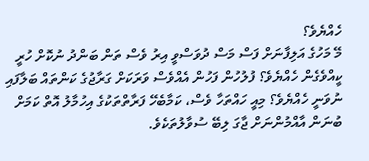ހެއްޔެވެ؟
މޭ މަހުގެ އަލިފާނަށް ފަސް މަސް ދުވަސްވީ އިރު ވެސް ތަން ބަންދު ނުކޮށް ހުރީ ކީއްވެގެން ހެއްޔެވެ؟ ފުލުހުން ފަހުން އެއްވެސް ވަރަކަށް ގަރާޖުގެ ކަންތައް ބަލާފައި ނުވަނީ ހެއްޔެވެ؟ މިއީ ހައްތަހާ ވެސް، ކަމާބެހޭ ފަރާތްތަކުގެ އިހުމާލު އޮތް ކަމަށް ބުނަން އާއްމުންނަށް ޖާގަ ލިބޭ ސުވާލުތަކެވެ.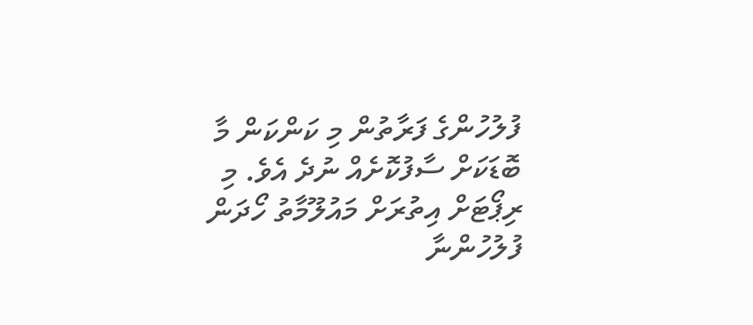ފުލުހުންގެ ފަރާތުން މި ކަންކަން މާ ބޮޑަކަށް ސާފުކޮށެއް ނުދެ އެވެ. މި ރިޕޯޓަށް އިތުރަށް މައުލޫމާތު ހޯދަން ފުލުހުންނާ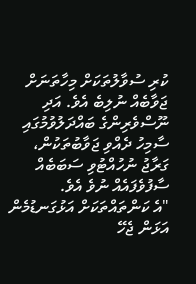ކުރި ސުވާލުތަކަށް މިހާތަނަށް ޖަވާބެއް ނުލިބެ އެވެ. އަދި ނޫސްވެރިންގެ ބައްދަލުވުމުގައި ސާމިހު ދެއްވި ޖަވާބުތަކުން، ގަރާޖު ނުހުއްޓުވި ސަބަބެއް ސާފުވެފައެއް ނުވެ އެވެ.
"އެ ކަންތައްތަކަށް އަޅުގަނޑުމެން އަޅަން ޖެހޭ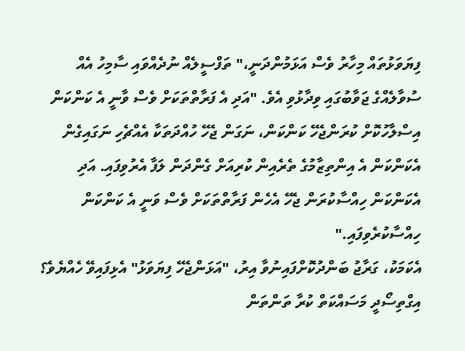ފިޔަވަޅުތައް މިހާރު ވެސް އަޅަމުންދަނީ،" ތަފްސީލެއް ނުދެއްވައި ސާމިހު އެއް ސުވާލެއްގެ ޖަވާބުގައި ވިދާޅުވި އެވެ. "އަދި އެ ފަރާތްތަކަށް ވެސް ވާނީ އެ ކަންކަން އިސްލާހުކޮށް ކުރަންޖެހޭ ކަންކަން، ނަގަން ޖެހޭ ހުއްދަތަކާ އެއްޗެހި ނަގައިގެން އެކަންކަން އެ އިންތިޒާމުގެ ތެރެއިން ކުރިއަށް ގެންދަން ލަފާ އެރުވިފައި. އަދި އެކަންކަން ހިއްސާކުރަން ޖެހޭ އެހެން ފަރާތްތަކަށް ވެސް ވަނީ އެ ކަންކަން ހިއްސާކުރެވިފައި."
އެކަމަކު، ގަރާޖު ބަންދުކޮށްފައިނުވާ އިރު، "އަޅަންޖެހޭ ފިޔަވަޅު" އެޅިފައިވޭ ހެއްޔެވެ؟
އިގްތިސޯދީ މަސައްކަތް ކުރާ ތަންތަން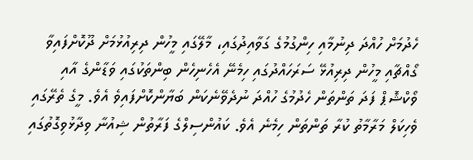ހެދުމަށް ހުއްދަ ދިނުމާއި ހިންގުމުގެ ގަވާއިދުގައި، މާލޭގައި މީހުން ދިރިއުޅުމަށް ދޫކޮށްފައިވާ ގޯއްޗާއި މީހުން ދިރިއުޅޭ ސަރަހައްދުގައި ހިމެނޭ އެހެނިހެން ބިންތަކުގައި ވަޑާންގެ އާއި ވޯކްޝޮޕް ފަދަ ތަންތަން ހެދުމުގެ ހުއްދަ ނުދެވޭނެކަން ބަޔާންކޮށްފައިވެ އެވެ. މީގެ ތެރޭގައި ވެހިކަލް މަރާމާތު ކުރާ ތަންތަން ހިމެނެ އެވެ. ކައުންސިލްގެ ފަރާތުން ޝިއުނާ ވިދާޅުވިގޮތުގައި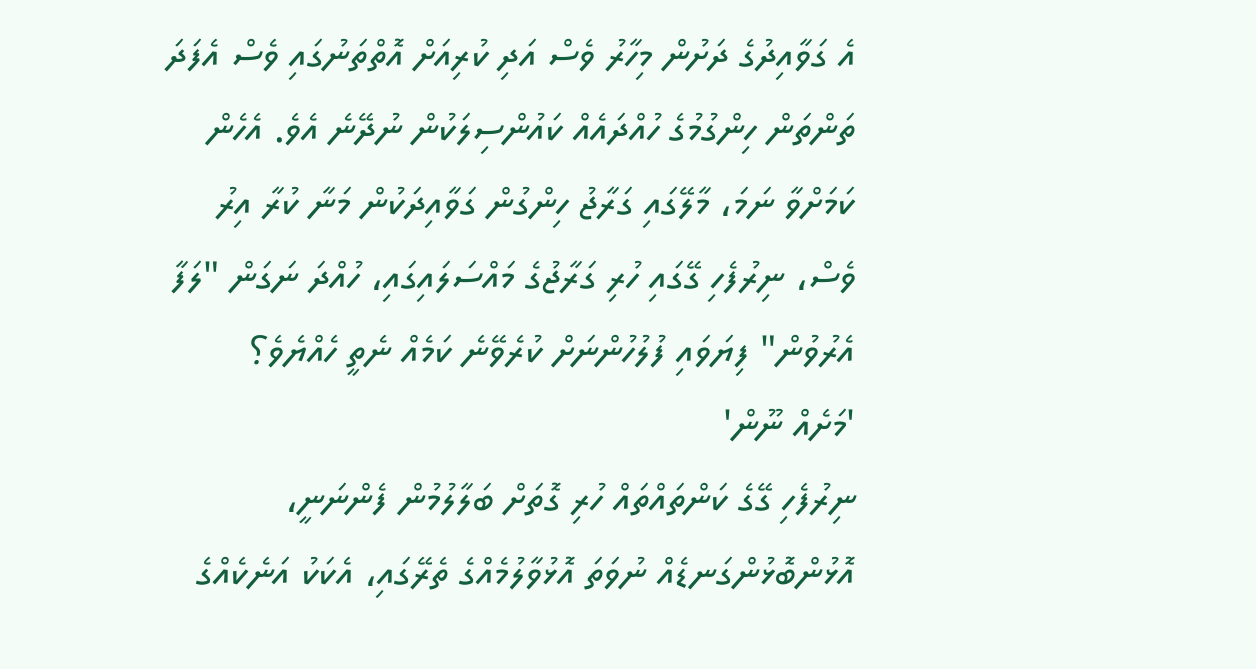އެ ގަވާއިދުގެ ދަށުން މިހާރު ވެސް އަދި ކުރިއަށް އޮތްތަނުގައި ވެސް އެފަދަ ތަންތަން ހިންގުމުގެ ހުއްދައެއް ކައުންސިލަކުން ނުދޭނެ އެވެ. އެހެން ކަމަށްވާ ނަމަ، މާލޭގައި ގަރާޖު ހިންގުން ގަވާއިދަކުން މަނާ ކުރާ އިރު ވެސް، ނިރުފެހި ގޭގައި ހުރި ގަރާޖުގެ މައްސަލައިގައި، ހުއްދަ ނަގަން "ލަފާ އެރުވުން" ފިޔަވައި ފުލުހުންނަށް ކުރެވޭނެ ކަމެއް ނެތީ ހެއްޔެވެ؟
'މަށެއް ނޫން'
ނިރުފެހި ގޭގެ ކަންތައްތައް ހުރި ގޮތަށް ބަލާލުމުން ފެންނަނީ، އޮޅުންބޮޅުންގަނޑެއް ނުވަތަ އޮޅުވާލުމެއްގެ ތެރޭގައި، އެކަކު އަނެކެއްގެ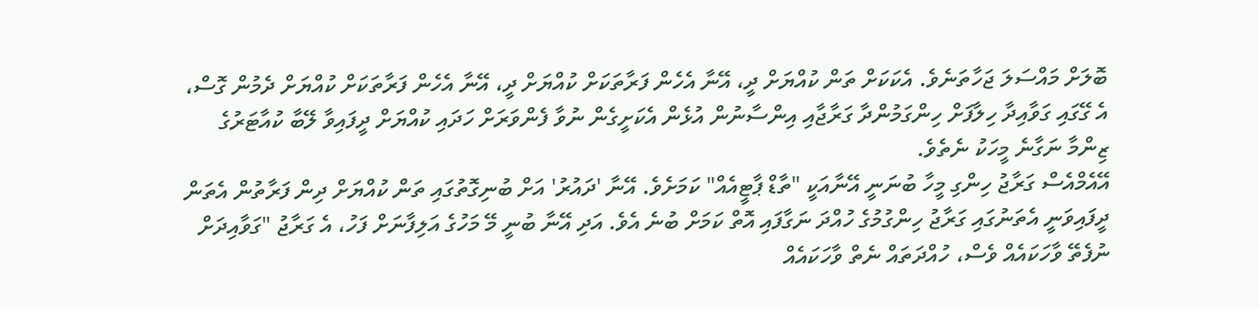ބޮލަށް މައްސަލަ ޖަހާތަނެވެ. އެކަކަށް ތަން ކުއްޔަށް ދީ، އޭނާ އެހެން ފަރާތަކަށް ކުއްޔަށް ދީ، އޭނާ އެހެން ފަރާތަކަށް ކުއްޔަށް ދެމުން ގޮސް، އެ ގޭގައި ގަވާއިދާ ހިލާފަށް ހިންގަމުންދާ ގަރާޖާއި އިންސާނުން އުޅެން އެކަށީގެން ނުވާ ފެންވަރަށް ހަދައި ކުއްޔަށް ދީފައިވާ ލޭބާ ކުއާޓަރުގެ ޒިންމާ ނަގާނެ މީހަކު ނެތެވެ.
އޭއެމްއެސް ގަރާޖު ހިންގި މީހާ ބުނަނީ އޭނާއަކީ "ތާޑް ޕާޓީއެއް" ކަމަށެވެ. އޭނާ 'ދައުރު' އަށް ބުނިގޮތުގައި ތަން ކުއްޔަށް ދިން ފަރާތުން އެތަން ދީފައިވަނީ އެތަނުގައި ގަރާޖު ހިންގުމުގެ ހުއްދަ ނަގާފައި އޮތް ކަމަށް ބުނެ އެވެ. އަދި އޭނާ ބުނީ މޭ މަހުގެ އަލިފާނަށް ފަހު، އެ ގަރާޖު "ގަވާއިދަށް ނުފެތޭ ވާހަކައެއް ވެސް، ހުއްދަތައް ނެތް ވާހަކައެއް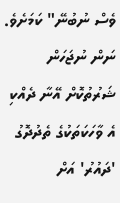ވެސް ނުބުނޭ" ކަމަށެވެ. ނަން ނުޖަހަން ޝަރުތުކޮށް އޭނާ ދެއްކި އެ ވާހަކަތަކުގެ ތެދުދޮގު 'ދައުރު' އަށް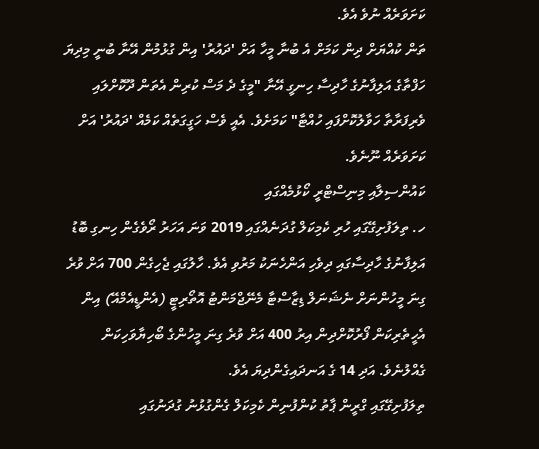ކަށަވަރެއް ނުވެ އެވެ.
ތަން ކުއްޔަށް ދިން ކަމަށް އެ ބުނާ މީހާ އަށް 'ދައުރު' އިން ގުޅުމުން އޭނާ ބުނީ މިދިޔަ ހަފްތާގެ އަލިފާނުގެ ހާދިސާ ހިނގީ އޭނާ "މީގެ ދެ މަސް ކުރިން އެތަން ދޫކޮށްލައި ވެރިފަރާތާ ހަވާލުކޮށްފައި ހުއްޓާ" ކަމަށެވެ. އެއީ ވެސް ހަގީގަތެއް ކަމެއް 'ދައުރު' އަށް ކަށަވަރެއް ނޫނެވެ.
ކައުންސިލާއި މިނިސްޓްރީ ކޯޅުމެއްގައި
ހ. ތިލަފުށިގޭގައި ހުރި ކެމިކަލް ގުދަނެއްގައި 2019 ވަނަ އަހަރު ރޯވެގެން ހިނގި ބޮޑު އަލިފާނުގެ ހާދިސާގައި ދިވެހި އަންހެނަކު މަރުވި އެވެ. ހާލުގައި ޖެހިގެން 700 އަށް ވުރެ ގިނަ މީހުންނަށް ނެޝަނަލް ޑިޒާސްޓާ މެނޭޖްމަންޓު އޮތޯރިޓީ (އެންޑީއެމްއޭ) އިން އެހީތެރިކަން ފޯރުކޮށްދިން އިރު 400 އަށް ވުރެ ގިނަ މީހުންގެ ބޯހިޔާވަހިކަން ގެއްލުނެވެ. އަދި 14 ގެ އަނދައިގެންދިޔަ އެވެ.
ތިލަފުށިގޭގައި ގްރީން ޕާތު ކުންފުނިން ކެމިކަލް ގެންގުޅުނު ގުދަނުގައި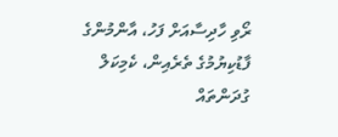ރޯވި ހާދިސާއަށް ފަހު، އާންމުންގެ ފާޑުކިޔުމުގެ ތެރެއިން، ކެމިކަލް ގުދަންތައް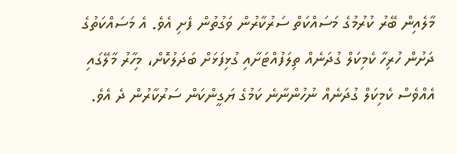މާލެއިން ބޭރު ކުރުމުގެ މަސައްކަތް ސަރުކާރުން ވަގުތުން ފެށި އެވެ. އެ މަސައްކަތުގެ ދަށުން ހުރިހާ ކެމިކަލް ގުދަނެއް ތިލަފުއްޓަށާއި ގުޅިފަޅަށް ބަދަލުކޮށް، މިހާރު މާލޭގައި އެއްވެސް ކެމިކަލް ގުދަނެއް ނުހުންނާނެ ކަމުގެ ޔަގީންކަން ސަރުކާރުން ދެ އެވެ.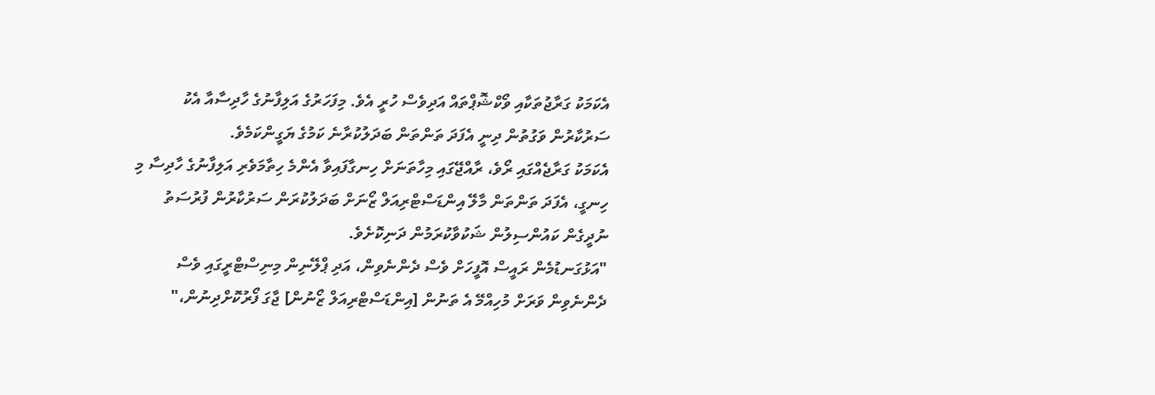އެކަމަކު ގަރާޖުތަކާއި ވޯކްޝޮޕްތައް އަދިވެސް ހުރީ އެވެ. މިފަހަރުގެ އަލިފާނުގެ ހާދިސާއާ އެކު ސަރުކާރުން ވަގުތުން ދިނީ އެފަދަ ތަންތަން ބަދަލުކުރާނެ ކަމުގެ ޔަގީންކަމެވެ.
އެކަމަކު ގަރާޖެއްގައި ރޯވެ، ރާއްޖޭގައި މިހާތަނަށް ހިނގާފައިވާ އެންމެ ހިތާމަވެރި އަލިފާނުގެ ހާދިސާ މި ހިނގީ، އެފަދަ ތަންތަން މާލޭ އިންޑަސްޓްރިއަލް ޒޯނަށް ބަދަލުކުރަން ސަރުކާރުން ފުރުސަތު ނުދީގެން ކައުންސިލުން ޝަކުވާކުރަމުން ދަނިކޮށެވެ.
"އަޅުގަނޑުމެން ރައީސް އޮފީހަށް ވެސް ދެންނެވިން، އަދި ޕްލޭނިން މިނިސްޓްރީގައި ވެސް ދެންނެވިން ވަރަށް މުހިއްމޭ އެ ތަނުން [އިންޑަސްޓްރިއަލް ޒޯނުން] ޖާގަ ފޯރުކޮށްދިނުން،"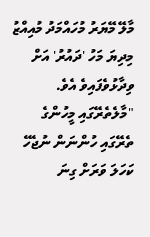މާލޭ މޭޔަރު މުހައްމަދު މުއިއްޒު މިދިޔަ މަހު 'ދައުރު' އަށް ވިދާޅުވެފައިވެ އެވެ. "މާލެތެރޭގައި މީހުންގެ ތެރޭގައި ހުންނަން ނުޖެހޭ ކަހަލަ ވަރަށް ގިނަ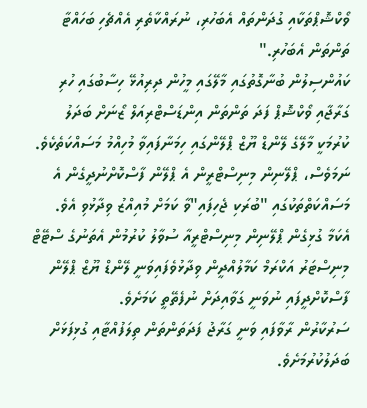ވޯކްޝޮޕްތަކާއި ގުދަންތައް އެބަހުރި، ނުރައްކާތެރި އެއްޗެހި ބަހައްޓާ ތަންތަން އެބަހުރި."
ކައުންސިލުން ބުނާގޮތުގައި މާލޭގައި މީހުން ދިރިއުޅޭ ހިސާބުގައި ހުރި ގަރާޖާއި ވޯކްޝޮޕް ފަދަ ތަންތަން އިންޑަސްޓްރިއަލް ޒޯނަށް ބަދަލު ކުރުމަކީ މާލޭގެ ލޭންޑް ޔޫޒް ޕްލޭންގައި ހިމަނާފައިވާ މުހިއްމު މަސައްކަތެކެވެ. ނަމަވެސް، ޕްލޭނިން މިނިސްޓްރީން އެ ޕްލޭން ފާސްކޮށްނުދީގެން އެ މަސައްކަތްތަކުގައި "ބުރަކި ޖެހިފައި"ވާ ކަމަށް މުއިއްޒު ވިދާޅުވި އެވެ.
އެކަމާ ގުޅިގެން ޕްލޭނިން މިނިސްޓްރީއާ ސުވާލު ކުރުމުން އެތަނުގެ ސްޓޭޓް މިނިސްޓަރު އަކްރަމް ކަމާލުއްދީން ވިދާޅުވެފައިވަނީ ލޭންޑް ޔޫޒް ޕްލޭން ފާސްކޮށްދީފައި ނުވަނީ ގަވާއިދަށް ނުފެތޭތީ ކަމަށެވެ.
ސަރުކާރުން ރާވާފައި ވަނީ ގަރާޖު ފަދަތަންތަން ތިލަފުއްޓާއި ގުޅިފަޅަށް ބަދަލުކުރުމަށެވެ.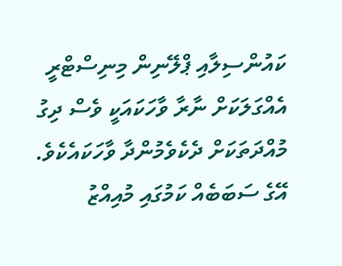ކައުންސިލާއި ޕްލޭނިން މިނިސްޓްރީ އެއްގަލަކަށް ނާރާ ވާހަކައަކީ ވެސް ދިގު މުއްދަތަކަށް ދެކެވެމުންދާ ވާހަކައެކެވެ. އޭގެ ސަބަބެއް ކަމުގައި މުއިއްޒު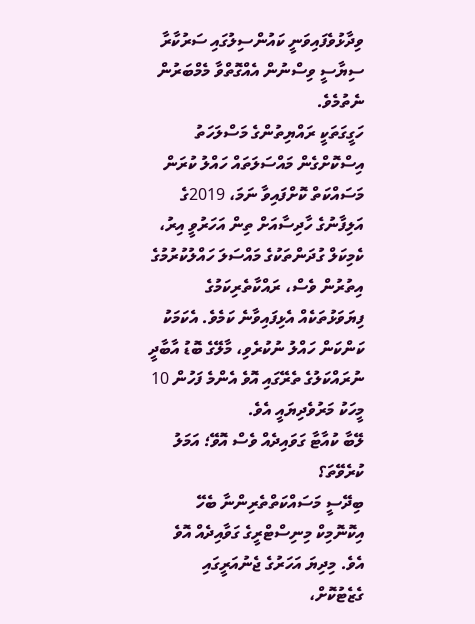ވިދާޅުވެފައިވަނީ ކައުންސިލުގައި ސަރުކާރާ ސިޔާސީ ވިސްނުން އެއްގޮތްވާ މެމްބަރުން ނެތުމެވެ.
ހަގީގަތަކީ ރައްޔިތުންގެ މަސްލަހަތު އިސްކޮށްގެން މައްސަލަތައް ހައްލު ކުރަން މަސައްކަތް ކޮށްފައިވާ ނަމަ، 2019ގެ އަލިފާނުގެ ހާދިސާއަށް ތިން އަހަރުވީ އިރު، ކެމިކަލް ގުދަންތަކުގެ މައްސަލަ ހައްލުކުރުމުގެ އިތުރުން ވެސް، ރައްކާތެރިކަމުގެ ފިޔަވަޅުތަކެއް އެޅިފައިވާނެ ކަމެވެ. އެކަމަކު ކަންކަން ހައްލު ނުކުރެވި، މާލޭގެ ބޮޑު އާބާދީ ނުރައްކަލުގެ ތެރޭގައި އޮވެ އެންމެ ފަހުން 10 މީހަކު މަރުވެދިޔައީ އެވެ.
ލޭބާ ކުއާޓާ ގަވައިދެއް ވެސް އޮވޭ؛ އަމަލު ކުރެވޭތަ؟
ބިދޭސީ މަސައްކަތްތެރިންނާ ބެހޭ އިކޮނޮމިކް މިނިސްޓްރީގެ ގަވާއިދެއް އޮވެ އެވެ. މިދިޔަ އަހަރުގެ ޖެނުއަރީގައި ގެޒެޓުކޮށް،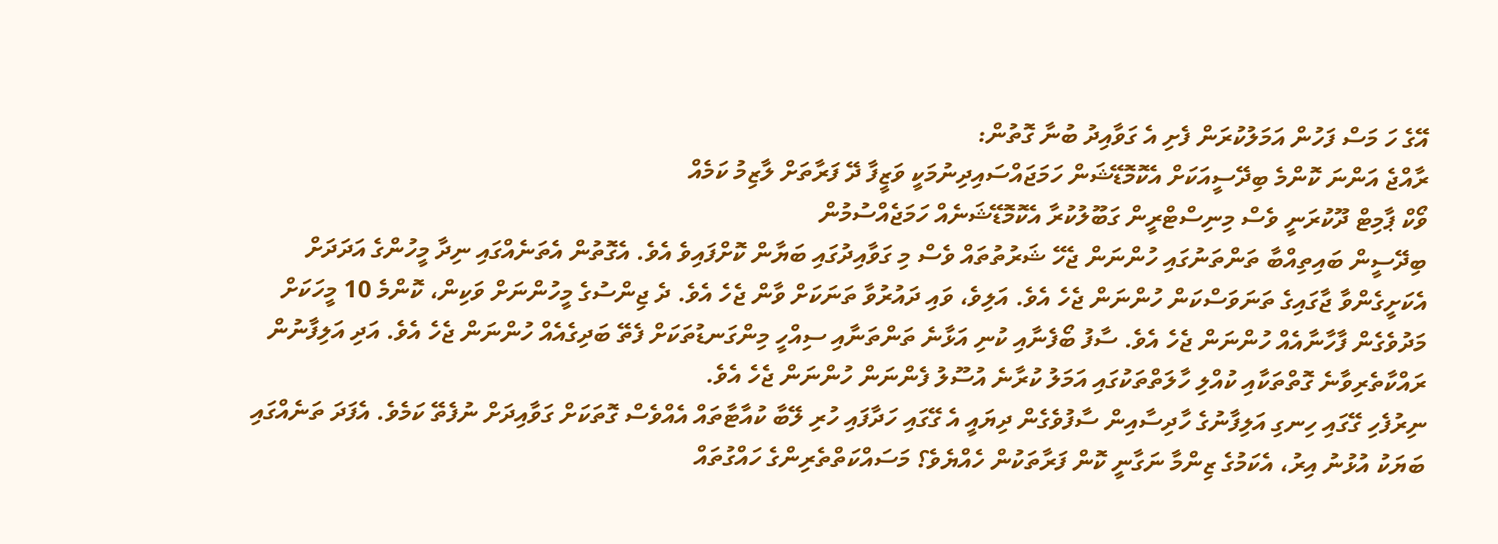އޭގެ ހަ މަސް ފަހުން އަމަލުކުރަން ފެށި އެ ގަވާއިދު ބުނާ ގޮތުން:
ރާއްޖެ އަންނަ ކޮންމެ ބިދޭސީއަކަށް އެކޮމޮޑޭޝަން ހަމަޖައްސައިދިނުމަކީ ވަޒީފާ ދޭ ފަރާތަށް ލާޒިމު ކަމެއް
ވޯކް ޕާމިޓް ދޫކުރަނީ ވެސް މިނިސްޓްރީން ގަބޫލުކުރާ އެކޮމޮޑޭޝަނެއް ހަމަޖެއްސުމުން
ބިދޭސީން ބައިތިއްބާ ތަންތަނުގައި ހުންނަން ޖެހޭ ޝަރުތުތައް ވެސް މި ގަވާއިދުގައި ބަޔާން ކޮށްފައިވެ އެވެ. އެގޮތުން އެތަނެއްގައި ނިދާ މީހުންގެ އަދަދަށް އެކަށީގެންވާ ޖާގައިގެ ތަނަވަސްކަން ހުންނަން ޖެހެ އެވެ. އަލިވެ، ވައި ދައުރުވާ ތަނަކަށް ވާން ޖެހެ އެވެ. ދެ ޖިންސުގެ މީހުންނަށް ވަކިން، ކޮންމެ 10 މީހަކަށް މަދުވެގެން ފާހާނާއެއް ހުންނަން ޖެހެ އެވެ. ސާފު ބޯފެނާއި ކުނި އަޅާނެ ތަންތަނާއި ސިއްހީ މިންގަނޑުތަކަށް ފެތޭ ބަދިގެއެއް ހުންނަން ޖެހެ އެވެ. އަދި އަލިފާނުން ރައްކާތެރިވާނެ ގޮތްތަކާއި ކުއްލި ހާލަތްތަކުގައި އަމަލު ކުރާނެ އުސޫލު ފެންނަން ހުންނަން ޖެހެ އެވެ.
ނިރުފެހި ގޭގައި ހިނގި އަލިފާނުގެ ހާދިސާއިން ސާފުވެގެން ދިޔައީ އެ ގޭގައި ހަދާފައި ހުރި ލޭބާ ކުއާޓާތައް އެއްވެސް ގޮތަކަށް ގަވާއިދަށް ނުފެތޭ ކަމެވެ. އެފަދަ ތަނެއްގައި ބަޔަކު އުޅުނު އިރު، އެކަމުގެ ޒިންމާ ނަގާނީ ކޮން ފަރާތަކުން ހެއްޔެވެ؟ މަސައްކަތްތެރިންގެ ހައްގުތައް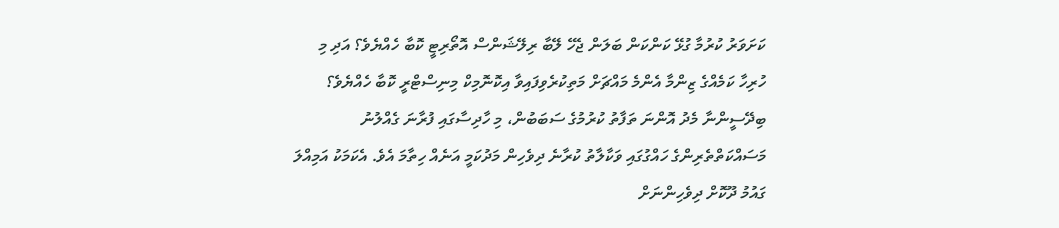ކަށަވަރު ކުރުމާ ގުޅޭ ކަންކަން ބަލަން ޖެހޭ ލޭބާ ރިލޭޝަންސް އޮތޯރިޓީ ކޮބާ ހެއްޔެވެ؟ އަދި މި ހުރިހާ ކަމެއްގެ ޒިންމާ އެންމެ މައްޗަށް މަތިކުރެވިފައިވާ އިކޮނޮމިކް މިނިސްޓްރީ ކޮބާ ހެއްޔެވެ؟
ބިދޭސީންނާ މެދު އޮންނަ ތަފާތު ކުރުމުގެ ސަބަބުން، މި ހާދިސާގައި ފުރާނަ ގެއްލުނު މަސައްކަތްތެރިންގެ ހައްގުގައި ވަކާލާތު ކުރާނެ ދިވެހިން މަދުކަމީ އަނެއް ހިތާމަ އެވެ. އެކަމަކު އަމިއްލަ ގައުމު ދޫކޮށް ދިވެހިންނަށް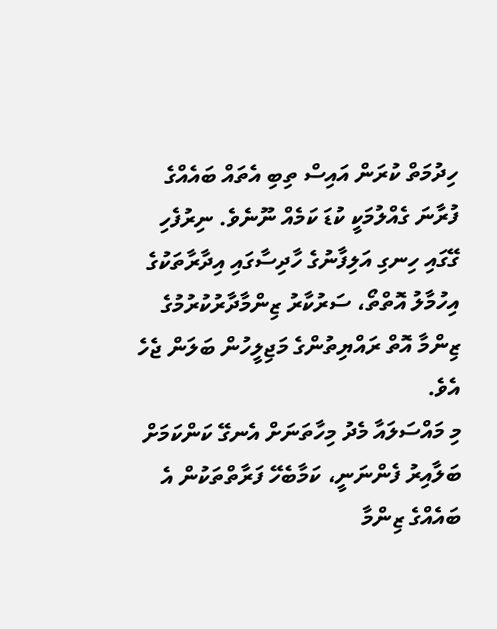ހިދުމަތް ކުރަން އައިސް ތިބި އެތައް ބައެއްގެ ފުރާނަ ގެއްލުމަކީ ކުޑަ ކަމެއް ނޫނެވެ. ނިރުފެހި ގޭގައި ހިނގި އަލިފާނުގެ ހާދިސާގައި އިދާރާތަކުގެ އިހުމާލު އޮތްތޯ، ސަރުކާރު ޒިންމާދާރުކުރުމުގެ ޒިންމާ އޮތް ރައްޔިތުންގެ މަޖިލީހުން ބަލަން ޖެހެ އެވެ.
މި މައްސަލައާ މެދު މިހާތަނަށް އެނގޭ ކަންކަމަށް ބަލާއިރު ފެންނަނީ، ކަމާބެހޭ ފަރާތްތަކުން އެ ބައެއްގެ ޒިންމާ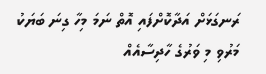ރަނގަޅަށް އަދާކޮށްފައި އޮތް ނަމަ މިހާ ގިނަ ބަޔަކު މަރުވި މި ވަރުގެ ހާދިސާއެއް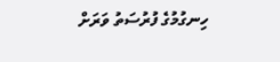ހިނގުމުގެ ފުރުސަތު ވަރަށް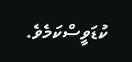ކުޑަވީސްކަމެވެ.